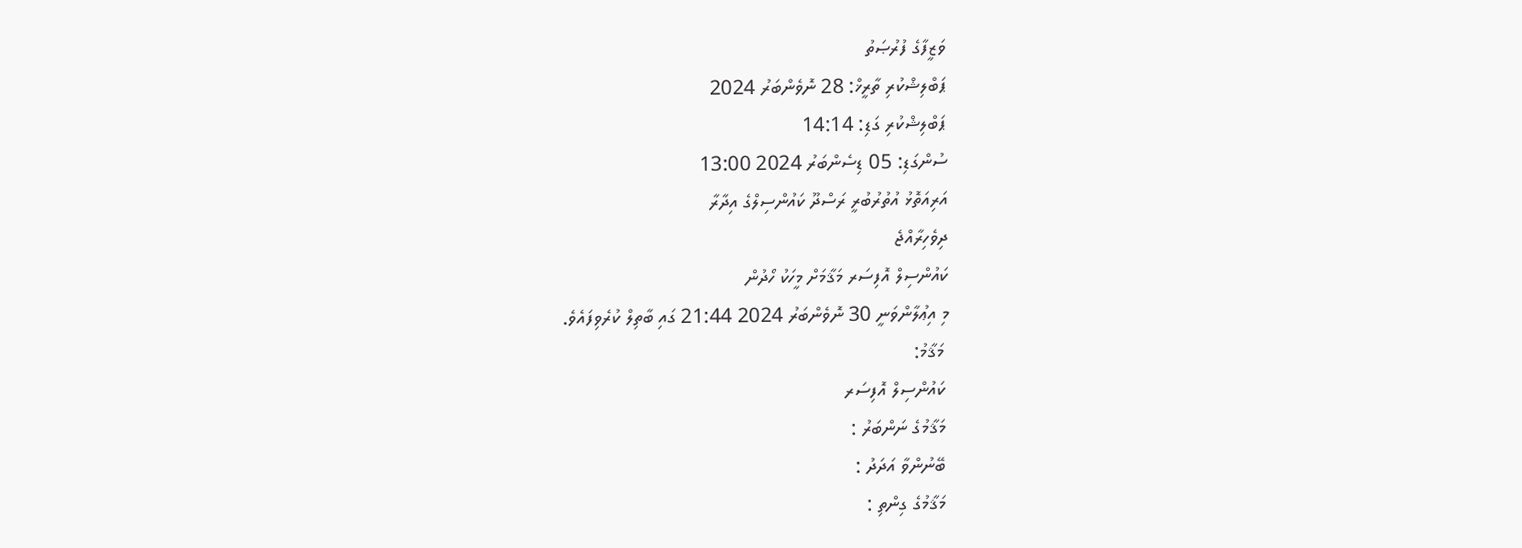ވަޒީފާގެ ފުރުޞަތު
ޕަބްލިޝްކުރި ތާރީޚް: 28 ނޮވެންބަރު 2024
ޕަބްލިޝްކުރި ގަޑި: 14:14
ސުންގަޑި: 05 ޑިސެންބަރު 2024 13:00
އަރިއަތޮޅު އުތުރުބުރީ ރަސްދޫ ކައުންސިލްގެ އިދާރާ
ދިވެހިރާއްޖެ
ކައުންސިލް އޮފިސަރ މަޤާމަށް މީހަކު ހޯދުން
މި އިޢުލާންވަނީ 30 ނޮވެންބަރު 2024 21:44 ގައި ބާތިލް ކުރެވިފައެވެ.
 މަޤާމު:
 ކައުންސިލް އޮފިސަރ
 މަޤާމުގެ ނަންބަރު :
 ބޭނުންވާ އަދަދު :
 މަޤާމުގެ ގިންތި :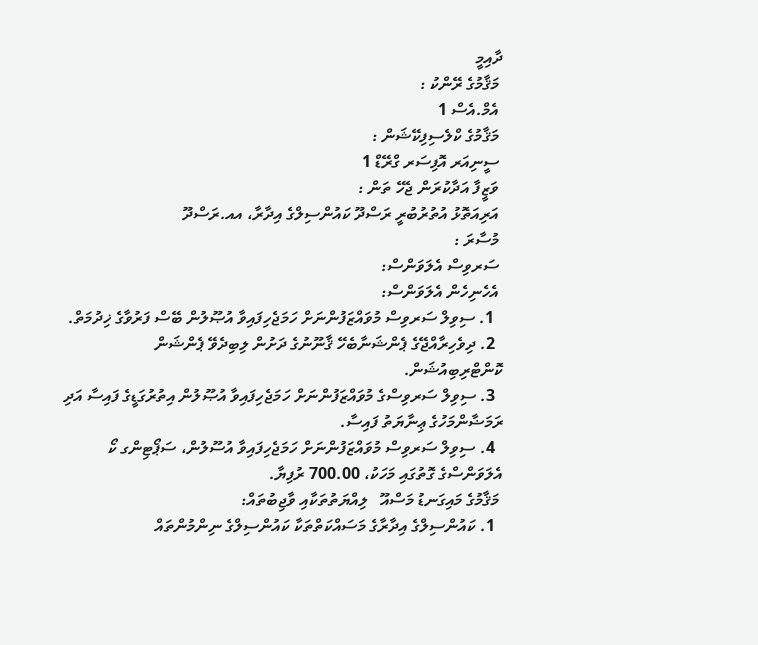ދާއިމީ
 މަޤާމުގެ ރޭންކު :
 އެމް.އެސް 1
 މަޤާމުގެ ކްލެސިފިކޭޝަން :
 ސީނިއަރ އޮފިސަރ ގްރޭޑް 1
 ވަޒީފާ އަދާކުރަން ޖެހޭ ތަން :
 އަރިއަތޮޅު އުތުރުބުރީ ރަސްދޫ ކައުންސިލްގެ އިދާރާ، އއ.ރަސްދޫ
 މުސާރަ :
 ސަރވިސް އެލަވަންސް:
 އެހެނިހެން އެލަވަންސް:
  1. ސިވިލް ސަރވިސް މުވައްޒަފުންނަށް ހަމަޖެހިފައިވާ އުޞޫލުން ބޭސް ފަރުވާގެ ޚިދުމަތް.
  2. ދިވެހިރާއްޖޭގެ ޕެންޝަނާބެހޭ ޤާނޫނުގެ ދަށުން ލިބިދެވޭ ޕެންޝަން ކޮންޓްރިބިއުޝަން.
  3. ސިވިލް ސަރވިސްގެ މުވައްޒަފުންނަށް ހަމަޖެހިފައިވާ އުޞޫލުން އިތުރުގަޑީގެ ފައިސާ އަދި ރަމަޟާންމަހުގެ ޢިނާޔަތު ފައިސާ.
  4. ސިވިލް ސަރވިސް މުވައްޒަފުންނަށް ހަމަޖެހިފައިވާ އުސޫލުން، ސަޕޯޓިންގ ކޯ އެލަވަންސްގެ ގޮތުގައި މަހަކު، 700.00 ރުފިޔާ.
 މަޤާމުގެ މައިގަނޑު މަސްއޫ   ލިއްޔަތުތަކާއި ވާޖިބުތައް:
  1. ކައުންސިލްގެ އިދާރާގެ މަސައްކަތްތަކާ ކައުންސިލްގެ ނިންމުންތައް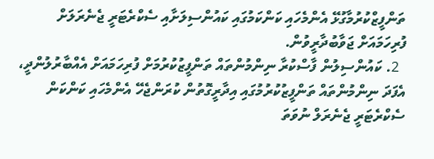ތަންފީޒްކުރުމާގުޅޭ އެންމެހައި ކަންކަމުގައި ކައުންސިލަށާއި ސެކްރެޓަރީ ޖެނެރަލަށް ފުރިހަމައަށް ޖަވާބުދާރީވުން.
  2. ކައުންސިލުން ފާސްކުރާ ނިންމުންތައް ތަންފީޒުކުރުމަށް ފުރިހަމައަށް އެއްބާރުލުންދީ، އެފަދަ ނިންމުންތައް ތަންފީޒުކުރުމުގައި އިދާރީގޮތުން ކުރަންޖެހޭ އެންމެހައި ކަންކަން ސެކްރެޓަރީ ޖެނެރަލް ނުވަތަ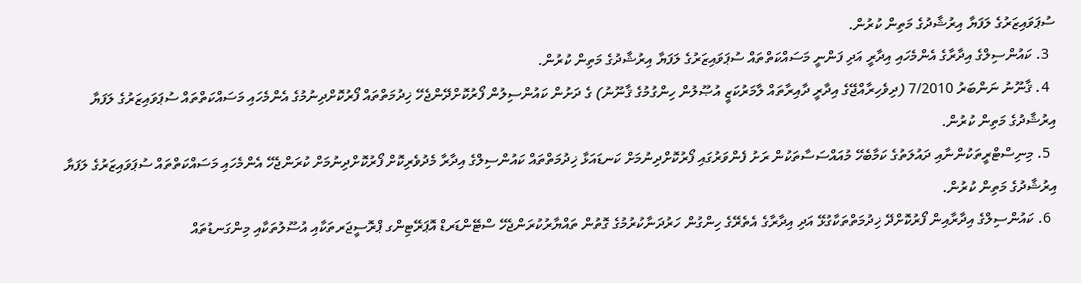ސުޕަވައިޒަރުގެ ލަފަޔާ އިރުޝާދުގެ މަތިން ކުރުން.
  3. ކައުންސިލްގެ އިދާރާގެ އެންމެހައި އިދާރީ އަދި ފަންނީ މަސައްކަތްތައް ސުޕަވައިޒަރުގެ ލަފަޔާ އިރުޝާދުގެ މަތިން ކުރުން.
  4. ޤާނޫނު ނަންބަރު 7/2010 (ދިވެހިރާއްޖޭގެ އިދާރީ ދާއިރާތައް ލާމަރުކަޒީ އުޞޫލުން ހިންގުމުގެ ޤާނޫނު) ގެ ދަށުން ކައުންސިލުން ފޯރުކޮށްދޭންޖެހޭ ޚިދުމަތްތައް ފޯރުކޮށްދިނުމުގެ އެންމެހައި މަސައްކަތްތައް ސުޕަވައިޒަރުގެ ލަފަޔާ އިރުޝާދުގެ މަތިން ކުރުން.
  5. މިނިސްޓްރީތަކުންނާއި ދައުލަތުގެ ކަމާބެހޭ މުއައްސަސާތަކުން ރަށު ފެންވަރުގައި ފޯރުކޮށްދިނުމަށް ކަނޑައަޅާ ޚިދުމަތްތައް ކައުންސިލްގެ އިދާރާ މެދުވެރިކޮށް ފޯރުކޮށްދިނުމަށް ކުރަންޖެހޭ އެންމެހައި މަސައްކަތްތައް ސުޕަވައިޒަރުގެ ލަފަޔާ އިރުޝާދުގެ މަތިން ކުރުން.
  6. ކައުންސިލްގެ އިދާރާއިން ފޯރުކޮށްދޭ ޚިދުމަތްތަކާގުޅޭ އަދި އިދާރާގެ އެތެރޭގެ ހިންގުން ހަރުދަނާކުރުމުގެ ގޮތުން ތައްޔާރުކުރަންޖެހޭ ސްޓޭންޑަރޑް އޮޕަރޭޓިންގ ޕްރޮސީޖަރތަކާއި އުސޫލުތަކާއި މިންގަނޑުތައް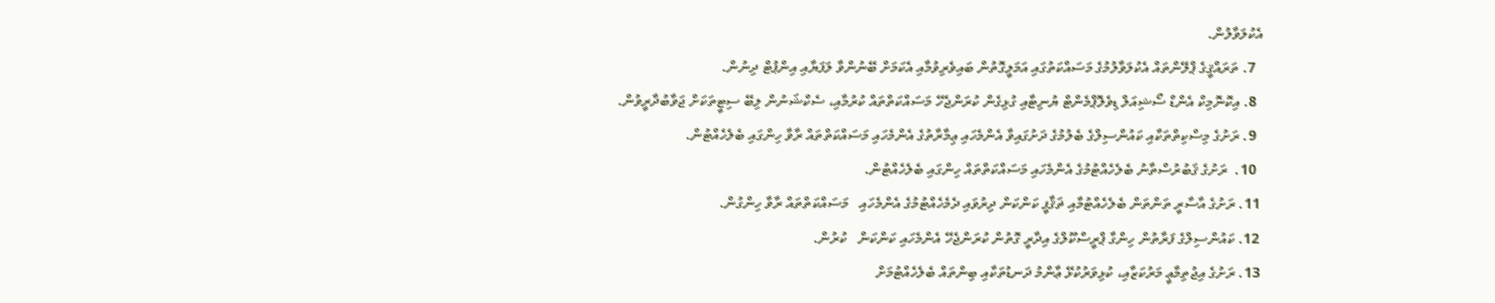އެކުލަވާލުން.
  7. ތަރައްޤީގެ ޕްލޭންތައް އެކުލަވާލުމުގެ މަސައްކަތުގައި އަމަލީގޮތުން ބައިވެރިވުމާއި އެކަމަށް ބޭނުންވާ ލަފަޔާއި އިންޕުޓް ދިނުން.
  8. އިކޮނޮމިކް އެންޑް ސޯޝިއަލް ޑިވެލޮޕްމެންޓް ޔުނިޓާއި ގުޅިގެން ކުރަންޖެހޭ މަސައްކަތްތައް ކުރުމާއި، ސެކްޝަނުން ލިބޭ ސިޓީތަކަށް ޖަވާބުދާރީވުން.
  9. ރަށުގެ މިސްކިތްތަކާއި ކައުންސިލްގެ ބެލުމުގެ ދަށުގައިވާ އެންމެހައި ޢިމާރާތުގެ އެންމެހައި މަސައްކަތްތައް ރާވާ ހިންގައި ބެލެހެއްޓުން.
  10.  ރަށުގެ ޤަބުރުސްތާނު ބެލެހެއްޓުމުގެ އެންމެހައި މަސައްކަތްތައް ހިންގައި ބެލެހެއްޓުން.
 11. ރަށުގެ އާސާރީ ތަންތަން ބެލެހެއްޓުމާއި ޡަޤާފީ ކަންކަން ދިރުވައި ދެމެހެއްޓުމުގެ އެންމެހައި   މަސައްކަތްތައް ރާވާ ހިންގުން.
 12. ކައުންސިލްގެ ފަރާތުން ހިންގާ ޕްރީސްކޫލްގެ އިދާރީ ގޮތުން ކުރަންޖެހޭ އެންމެހައި ކަންކަން   ކުރުން.
 13. ރަށުގެ އިޖުތިމާޢީ މަރުކަޒާއި، ކުޅިވަރުކުޅޭ ޢާންމު ދަނޑުތަކާއި ބިންތައް ބެލެހެއްޓުމަށް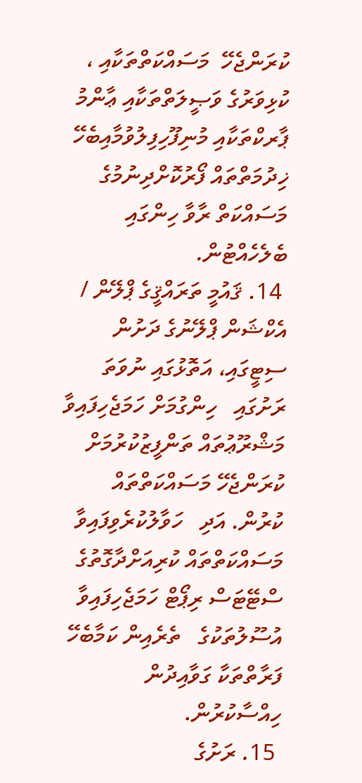ކުރަންޖެހޭ  މަސައްކަތްތަކާއި ، ކުޅިވަރުގެ ވަޞީލަތްތަކާއި ޢާންމު ޕާރކްތަކާއި މުނިފޫހިފިލުވުމާއިބެހޭ   ޚިދުމަތްތައް ފޯރުކޮށްދިނުމުގެ މަސައްކަތް ރާވާ ހިންގައި ބެލެހެއްޓުން.
 14. ޤައުމީ ތަރައްޤީގެ ޕްލޭން / އެކްޝަން ޕްލޭނުގެ ދަށުން ސިޓީގައި، އަތޮޅުގައި ނުވަތަ ރަށުގައި   ހިންގުމަށް ހަމަޖެހިފައިވާ މަޝްރޫޢުތައް ތަންފީޒުކުރުމަށް ކުރަންޖެހޭ މަސައްކަތްތައް ކުރުން. އަދި   ހަވާލުކުރެވިފައިވާ މަސައްކަތްތައް ކުރިއަށްދާގޮތުގެ ސްޓޭޓަސް ރިޕޯޓް ހަމަޖެހިފައިވާ އުސޫލުތަކުގެ   ތެރެއިން ކަމާބެހޭ ފަރާތްތަކާ ގަވާއިދުން ހިއްސާކުރުން.
 15. ރަށުގެ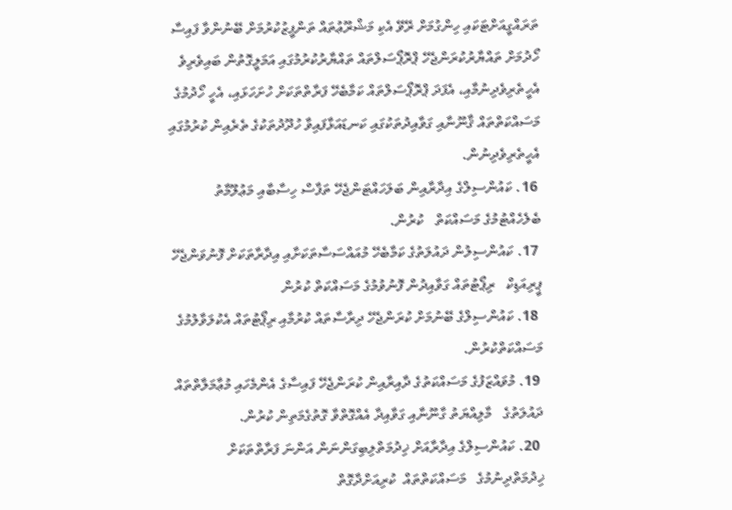ތަރައްގީއަށްޓަކައި ހިންގުމަށް ރޭވޭ އެކި މަޝްރޫޢުތައް ތަންފީޒުކުރުމަށް ބޭނުންވާ ފައިސާ   ހޯދުމަށް ތައްޔާރުކުރަންޖެހޭ ޕްރޮޕޯސަލްތައް ތައްޔާރުކުރުމުގައި އަމަލީގޮތުން ބައިވެރިވެ   އެހީތެރިވެދިނުމާއި، އެފަދަ ޕްރޮޕޯސަލްތައް ކަމާބެހޭ ފަރާތްތަކަށް ހުށަހަޅައި، އެހީ ހޯދުމުގެ   މަސައްކަތްތައް ޤާނޫނާއި ގަވާއިދުތަކުގައި ކަނޑައަޅާފައިވާ ހުދޫދުތަކުގެ ތެރެއިން ކުރުމުގައި   އެހީތެރިވެދިނުން.
 16. ކައުންސިލްގެ އިދާރާއިން ބަލަހައްޓަންޖެހޭ ތަފާސް ހިސާބާއި މަޢުލޫމާތު ބެލެހެއްޓުމުގެ މަސައްކަތް   ކުރުން.
 17. ކައުންސިލުން ދައުލަތުގެ ކަމާބެހޭ މުއައްސަސާތަކަށާއި އިދާރާތަކަށް ފޮނުވަންޖެހޭ ޕީރިއަޑިކް   ރިޕޯޓުތައް ގަވާއިދުން ފޮނުވުމުގެ މަސައްކަތް ކުރުން
 18. ކައުންސިލްގެ ބޭނުމަށް ކުރަންޖެހޭ ދިރާސާތައް ކުރުމާއި ރިޕޯޓުތައް އެކުލަވާލުމުގެ   މަސައްކަތްކުރުން.
 19. މުވައްޒަފުގެ މަސައްކަތުގެ ދާއިރާއިން ކުރަންޖެހޭ ފައިސާގެ އެންމެހައި މުޢާމަލާތްތައް ދައުލަތުގެ   މާލިއްޔަތު ގާނޫނާއި ގަވާއިދާ އެއްގޮތްވާ ގޮތުގެމަތިން ކުރުން.
 20. ކައުންސިލްގެ އިދާރާއަށް ޚިދުމަތްލިބިގަންނަން އަންނަ ފަރާތްތަކަށް ޚިދުމަތްދިނުމުގެ   މަސައްކަތްތައް  ކުރިއަށްދާގޮތް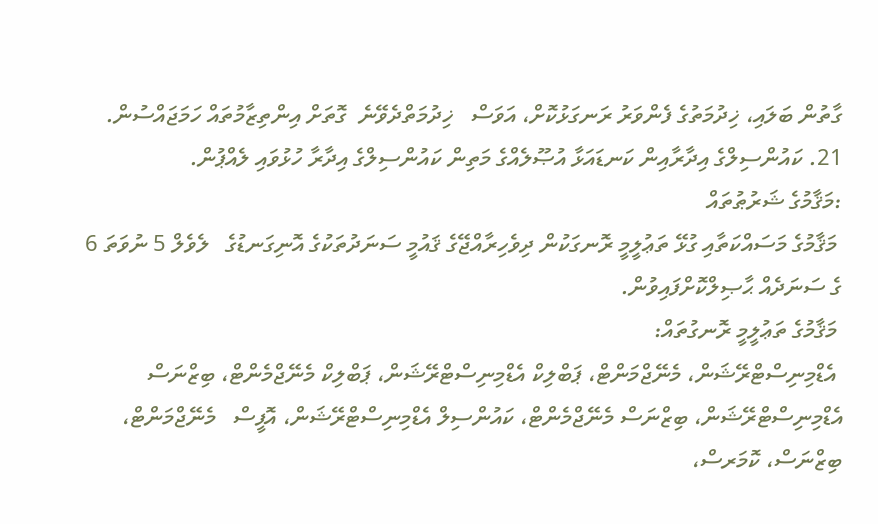ގާތުން ބަލައި، ޚިދުމަތުގެ ފެންވަރު ރަނގަޅުކޮށް، އަވަސް   ޚިދުމަތްދެވޭނެ  ގޮތަށް އިންތިޒާމުތައް ހަމަޖައްސުން.
21. ކައުންސިލްގެ އިދާރާއިން ކަނޑައަޅާ އުޞޫލެއްގެ މަތިން ކައުންސިލްގެ އިދާރާ ހުޅުވައި ލެއްޕުން.
:މަޤާމުގެ ޝަރުޠުތައް
 މަޤާމުގެ މަސައްކަތާއި ގުޅޭ ތަޢުލީމީ ރޮނގަކުން ދިވެހިރާއްޖޭގެ ޤައުމީ ސަނަދުތަކުގެ އޮނިގަނޑުގެ   ލެވެލް 5 ނުވަތަ 6 ގެ ސަނަދެއް ޙާޞިލްކޮށްފައިވުން.
 މަޤާމުގެ ތަޢުލީމީ ރޮނގުތައް:
 އެޑްމިނިސްޓްރޭޝަން، މެނޭޖްމަންޓް، ޕަބްލިކް އެޑްމިނިސްޓްރޭޝަން، ޕަބްލިކް މެނޭޖްމެންޓް، ބިޒްނަސް   އެޑްމިނިސްޓްރޭޝަން، ބިޒްނަސް މެނޭޖްމެންޓް، ކައުންސިލް އެޑްމިނިސްޓްރޭޝަން، އޮފީސް   މެނޭޖްމަންޓް، ބިޒްނަސް، ކޮމަރސް،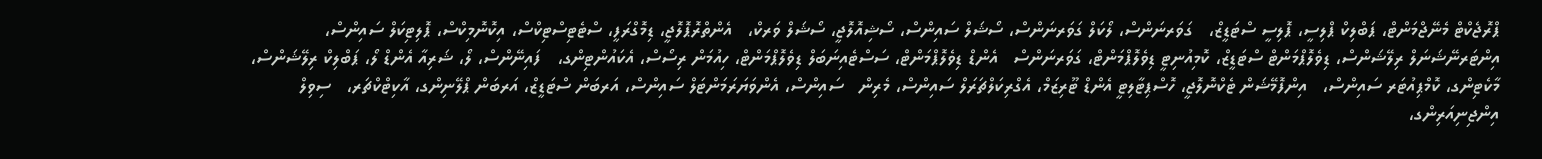ޕްރޮޖެކްޓް މެނޭޖްމަންޓް، ޕަބްލިކް ޕްލިސީ، ޕޮލިސީ ސްޓަޑީޒް،   ގަވަރނަންސް، ލޯކަލް ގަވަރނަންސް، ސޯޝަލް ސައިންސް، ސޯޝިއޮލޮޖީ، ސޯޝަލް ވަރކް،   އެންތްރޮޕޮލޮޖީ، ޑިމޮގްރަފީ، ސްޓެޓިސްޓިކްސް، އިކޮނޮމިކްސް، ޕޮލިޓިކަލް ސައިންސް،   އިންޓަރނޭޝަނަލް ރިލޭޝަންސް، ޑިވެލޮޕްމަންޓް ސްޓަޑީޒް، ކޮމިއުނިޓީ ޑިވެލޮޕްމަންޓް، ގަވަރނަންސް   އެންޑް ޑިވެލޮޕްމަންޓް، ސަސްޓެއިނަބަލް ޑިވެލޮޕްމަންޓް، ހިއުމަން ރިސޯސް، އެކައުންޓިންގ،   ފައިނޭންސް، ލޯ، ޝަރިއާ އެންޑް ލޯ، ޕަބްލިކް ރިލޭޝަންސް، މާކެޓިންގ، ކޮމްޕިއުޓަރ ސައިންސް،   އިންފޮމޭޝަން ޓެކްނޮލޮޖީ، ހޮސްޕިޓާލިޓީ އެންޑް ޓޫރިޒަމް، އެގްރިކަލްޗަރަލް ސައިންސް، މެރިން   ސައިންސް، އެންވަޔަރަމަންޓަލް ސައިންސް، އަރބަން ސްޓަޑީޒް، އަރބަން ޕްލޭނިންގ، އާކިޓްކްޗަރ،   ސިވިލް އިންޖިނިއަރިންގ،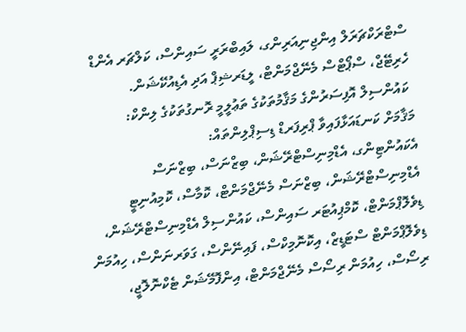ސްޓްރަކްޗަރަލް އިންޖިނިއަރިންގ، ލައިބްރަރީ ސައިންސް، ކަލްޗަރ އެންޑް   ހެރިޓޭޖް، ސްޕޯޓްސް މެނޭޖްމަންޓް، ލީޑަރޝިޕް އަދި އެޑިއުކޭޝަން.
 ކައުންސިލް އޮފިސަރުންގެ މަޤާމުތަކުގެ ތަޢުލީމީ ރޮނގުތަކުގެ ލިންކް:
މަޤާމަށް ކަނޑައަޅާފައިވާ ޕްރިފަރޑް ޑިސިޕްލިންތައް:
އެކައުންޓިންގ، އެޑްމިނިސްޓްރޭޝަން، ބިޒްނަސް، ބިޒްނަސް އެޑްމިނިސްޓްރޭޝަން، ބިޒްނަސް މެނޭޖްމަންޓް، ކޮމާސް، ކޮމިއުނިޓީ ޑިވެލޮޕްމަންޓް، ކޮމްޕިއުޓަރ ސައިންސް، ކައުންސިލް އެޑްމިނިސްޓްރޭޝަން، ޑިވެލޮޕްމަންޓް ސްޓަޑީޒް، އިކޮނޮމިކްސް، ފައިނޭންސް، ގަވަރނަންސް، ހިއުމަން ރިސޯސް، ހިއުމަން ރިސޯސް މެނޭޖްމަންޓް، އިންފޮމޭޝަން ޓެކްނޮލޮޖީ،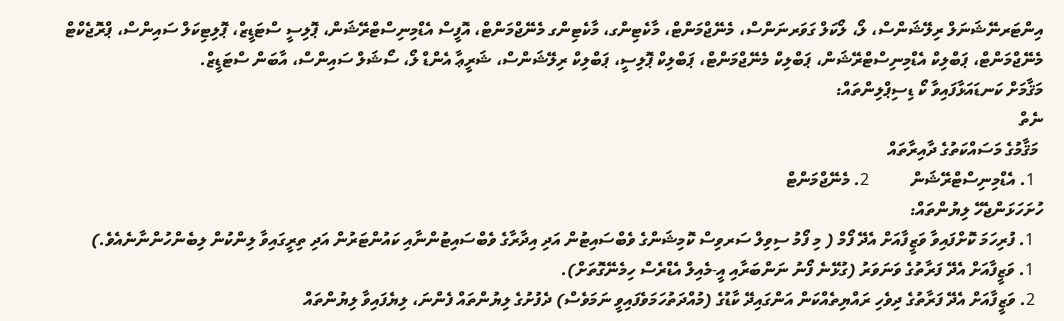އިންޓަރނޭޝަނަލް ރިލޭޝަންސް، ލޯ، ލޯކަލް ގަވަރނަންސް، މެނޭޖްމަންޓް، މާކެޓިންގ، މާކެޓިންގ މެނޭޖްމަންޓް، އޮފީސް އެޑްމިނިސްޓްރޭޝަން، ޕޮލިސީ ސްޓަޑީޒް، ޕޮލިޓިކަލް ސައިންސް، ޕްރޮޖެކްޓް މެނޭޖްމަންޓް، ޕަބްލިކް އެޑްމިނިސްޓްރޭޝަން، ޕަބްލިކް މެނޭޖްމަންޓް، ޕަބްލިކް ޕޮލިސީ، ޕަބްލިކް ރިލޭޝަންސް، ޝަރީޢާ އެންޑް ލޯ، ސޯޝަލް ސައިންސް، އާބަން ސްޓަޑީޒް.
މަޤާމަށް ކަނޑައަޅާފައިވާ ކޯ ޑިސިޕްލިންތައް:
ނެތް
 މަޤާމުގެ މަސައްކަތުގެ ދާއިރާތައް
  1. އެޑްމިނިސްޓްރޭޝަން          2. މެނޭޖްމަންޓް
ހުށަހަޅަންޖެހޭ ލިޔުންތައް:
  1. ފުރިހަމަ ކޮށްފައިވާ ވަޒީފާއަށް އެދޭ ފޯމް ( މި ފޯމު ސިވިލް ސަރވިސް ކޮމިޝަންގެ ވެބްސައިޓުން އަދި އިދާރާގެ ވެބްސައިޓުންނާއި ކައުންޓަރުން އަދި ތިރީގައިވާ ލިންކުން ލިބެންހުންނާނެއެވެ.)
  1. ވަޒީފާއަށް އެދޭ ފަރާތުގެ ވަނަވަރު (ގުޅޭނެ ފޯނު ނަންބަރާއި އީ-މެއިލް އެޑްރެސް ހިމެނޭގޮތަށް).
  2. ވަޒީފާއަށް އެދޭ ފަރާތުގެ ދިވެހި ރައްޔިތެއްކަން އަންގައިދޭ ކާޑުގެ (މުއްދަތުހަމަވެފައިވީ ނަމަވެސް) ދެފުށުގެ ލިޔުންތައް ފެންނަ، ލިޔެފައިވާ ލިޔުންތައް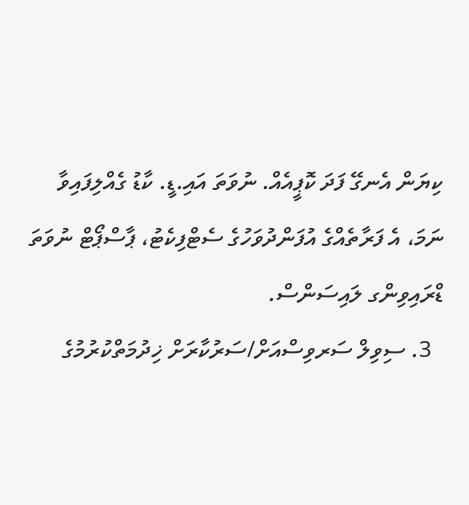ކިޔަން އެނގޭ ފަދަ ކޮޕީއެއް. ނުވަތަ އައި.ޑީ. ކާޑު ގެއްލިފައިވާ ނަމަ، އެ ފަރާތެއްގެ އުފަންދުވަހުގެ ސެޓްފިކެޓު، ޕާސްޕޯޓް ނުވަތަ ޑްރައިވިންގ ލައިސަންސް.
  3. ސިވިލް ސަރވިސްއަށް/ސަރުކާރަށް ޚިދުމަތްކުރުމުގެ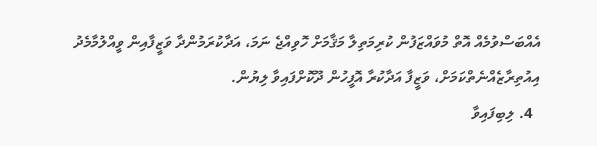އެއްބަސްވުމެއް އޮތް މުވައްޒަފުން ކުރިމަތިލާ މަޤާމަށް ހޮވިއްޖެ ނަމަ، އަދާކުރަމުންދާ ވަޒީފާއިން ވީއްލުމާމެދު އިއުތިރާޒެއްނެތްކަމަށް، ވަޒީފާ އަދާކުރާ އޮފީހުން ދޫކޮށްފައިވާ ލިޔުން.
  4. ލިބިފައިވާ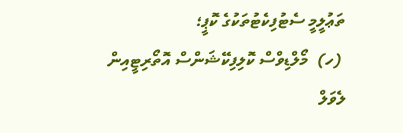ތަޢުލީމީ ސެޓުފިކެޓުތަކުގެ ކޮޕީ؛
 (ހ)  މޯލްޑިވްސް ކޮލިފިކޭޝަންސް އޮތޯރިޓީއިން ލެވަލް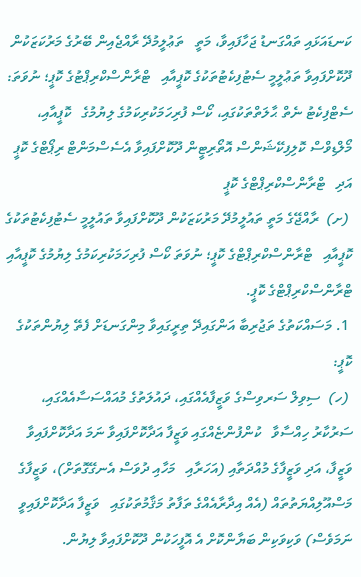ކަނޑައަޅައި ތައްގަނޑު ޖަހާފައިވާ، މަތީ   ތަޢުލީމުދޭ ރާއްޖެއިން ބޭރުގެ މަރުކަޒަކުން ދޫކޮށްފައިވާ ތަޢުލީމީ ސެޓުފިކެޓުތަކުގެ ކޮޕީއާއި   ޓްރާންސްކްރިޕްޓުގެ ކޮޕީ؛ ނުވަތަ: ސެޓްފިކެޓު ނެތް ޙާލަތްތަކުގައި، ކޯސް ފުރިހަމަކުރިކަމުގެ ލިޔުމުގެ   ކޮޕީއާއި، މޯލްޑިވްސް ކޮލިފިކޭޝަންސް އޮތޯރިޓީން ދޫކޮށްފައިވާ އެސެސްމަންޓް ރިޕޯޓްގެ ކޮޕީ އަދި   ޓްރާންސްކްރިޕްޓްގެ ކޮޕީ
 (ށ)  ރާއްޖޭގެ މަތީ ތައުލީމުދޭ މަރުކަޒަކުން ދޫކޮށްފައިވާ ތައުލީމީ ސެޓުފިކެޓުތަކުގެ ކޮޕީއާއި   ޓްރާންސްކްރިޕްޓްގެ ކޮޕީ؛ ނުވަތަ ކޯސް ފުރިހަމަކުރިކަމުގެ ލިޔުމުގެ ކޮޕީއާއި ޓްރާންސްކްރިޕްޓްގެ ކޮޕީ.
 1. މަސައްކަތުގެ ތަޖުރިބާ އަންގައިދޭ ތިރީގައިވާ މިންގަނޑަށް ފެތޭ ލިޔުންތަކުގެ ކޮޕީ:
 (ހ)  ސިވިލް ސަރވިސްގެ ވަޒީފާއެއްގައި، ދައުލަތުގެ މުއައްސަސާއެއްގައި، ސަރުކާރު ހިއްސާވާ   ކުންފުންޏެއްގައި ވަޒީފާ އަދާކޮށްފައިވާ ނަމަ އަދާކޮށްފައިވާ ވަޒީފާ، އަދި ވަޒީފާގެ މުއްދަތާއި (އަހަރާއި   މަހާއި ދުވަސް އެނގޭގޮތަށް)، ވަޒީފާގެ މަސްއޫލިއްޔަތުތައް (އެއް އިދާރާއެއްގެ ތަފާތު މަޤާމުތަކުގައި   ވަޒީފާ އަދާކޮށްފައިވީ ނަމަވެސް) ވަކިވަކިން ބަޔާންކޮށް އެ އޮފީހަކުން ދޫކޮށްފައިވާ ލިޔުން.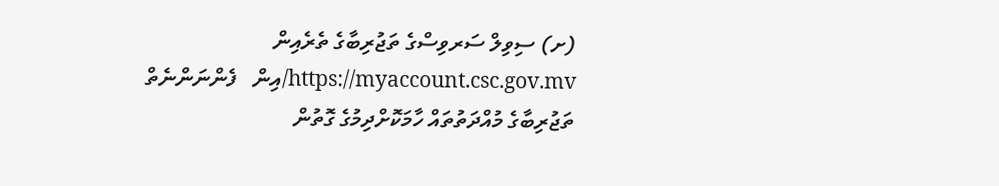(ށ) ސިވިލް ސަރވިސްގެ ތަޖުރިބާގެ ތެރެއިން https://myaccount.csc.gov.mv/އިން   ފެންނަންނެތް ތަޖުރިބާގެ މުއްދަތުތައް ހާމަކޮށްދިމުގެ ގޮތުން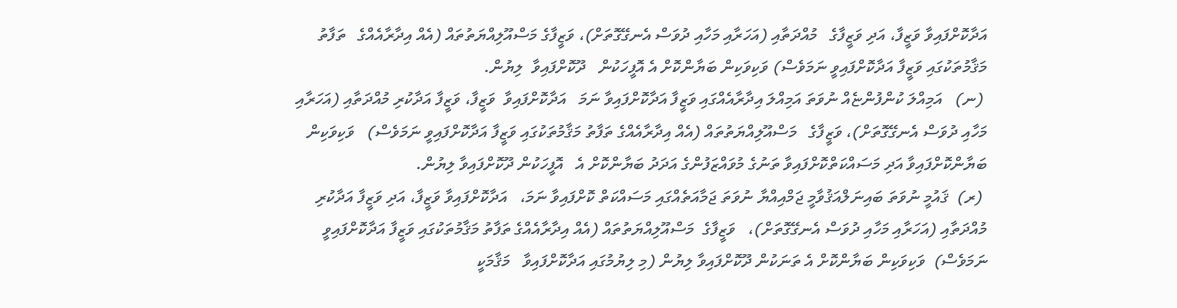އަދާކޮށްފައިވާ ވަޒީފާ، އަދި ވަޒީފާގެ   މުއްދަތާއި (އަހަރާއި މަހާއި ދުވަސް އެނގޭގޮތަށް)، ވަޒީފާގެ މަސްއޫލިއްޔަތުތައް (އެއް އިދާރާއެއްގެ   ތަފާތު މަޤާމުތަކުގައި ވަޒީފާ އަދާކޮށްފައިވީ ނަމަވެސް) ވަކިވަކިން ބަޔާންކޮށް އެ އޮފީހަކުން   ދޫކޮށްފައިވާ  ލިޔުން.
 (ނ)   އަމިއްލަ ކުންފުންޏެއް ނުވަތަ އަމިއްލަ އިދާރާއެއްގައި ވަޒީފާ އަދާކޮށްފައިވާ ނަމަ   އަދާކޮށްފައިވާ  ވަޒީފާ، ވަޒީފާ އަދާކުރި މުއްދަތާއި (އަހަރާއި މަހާއި ދުވަސް އެނގޭގޮތަށް)، ވަޒީފާގެ   މަސްއޫލިއްޔަތުތައް (އެއް އިދާރާއެއްގެ ތަފާތު މަޤާމުތަކުގައި ވަޒީފާ އަދާކޮށްފައިވީ ނަމަވެސް)   ވަކިވަކިން  ބަޔާންކޮށްފައިވާ އަދި މަސައްކަތްކޮށްފައިވާ ތަނުގެ މުވައްޒަފުންގެ އަދަދު ބަޔާންކޮށް އެ   އޮފީހަކުން ދޫކޮށްފައިވާ ލިޔުން.
 (ރ)  ޤައުމީ ނުވަތަ ބައިނަލްއަޤުވާމީ ޖަމްއިއްޔާ ނުވަތަ ޖަމާއަތެއްގައި މަސައްކަތް ކޮށްފައިވާ ނަމަ،   އަދާކޮށްފައިވާ ވަޒީފާ، އަދި ވަޒީފާ އަދާކުރި މުއްދަތާއި (އަހަރާއި މަހާއި ދުވަސް އެނގޭގޮތަށް)،   ވަޒީފާގެ  މަސްއޫލިއްޔަތުތައް (އެއް އިދާރާއެއްގެ ތަފާތު މަޤާމުތަކުގައި ވަޒީފާ އަދާކޮށްފައިވީ   ނަމަވެސް)  ވަކިވަކިން ބަޔާންކޮށް އެ ތަނަކުން ދޫކޮށްފައިވާ ލިޔުން (މި ލިޔުމުގައި އަދާކޮށްފައިވާ   މަޤާމަކީ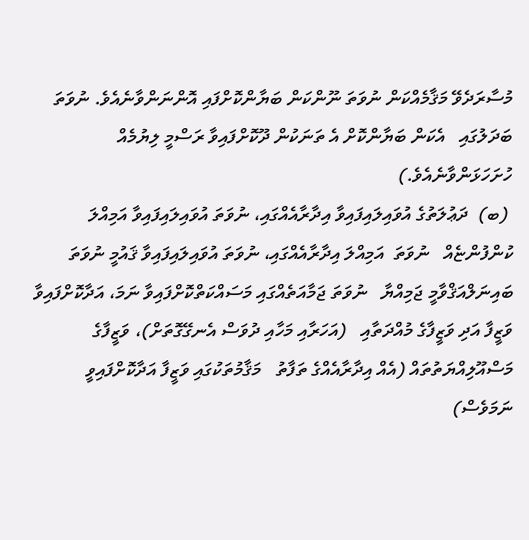މުސާރަދެވޭ މަޤާމެއްކަން ނުވަތަ ނޫންކަން ބަޔާންކޮށްފައި އޮންނަންވާނެއެވެ. ނުވަތަ ބަދަލުގައި   އެކަން ބަޔާންކޮށް އެ ތަނަކުން ދޫކޮށްފައިވާ ރަސްމީ ލިޔުމެއް ހުށަހަޅަންވާނެއެވެ.)
 (ބ)  ދަޢުލަތުގެ އުވައިލައިފައިވާ އިދާރާއެއްގައި، ނުވަތަ އުވައިލައިފައިވާ އަމިއްލަ ކުންފުންޏެއް   ނުވަތަ  އަމިއްލަ އިދާރާއެއްގައި، ނުވަތަ އުވައިލައިފައިވާ ޤައުމީ ނުވަތަ ބައިނަލްއަޤްވާމީ ޖަމިއްޔާ   ނުވަތަ ޖަމާއަތެއްގައި މަސައްކަތްކޮށްފައިވާ ނަމަ، އަދާކޮށްފައިވާ ވަޒީފާ އަދި ވަޒީފާގެ މުއްދަތާއި   (އަހަރާއި މަހާއި ދުވަސް އެނގޭގޮތަށް)، ވަޒީފާގެ މަސްއޫލިއްޔަތުތައް (އެއް އިދާރާއެއްގެ ތަފާތު   މަޤާމުތަކުގައި ވަޒީފާ އަދާކޮށްފައިވީ ނަމަވެސް)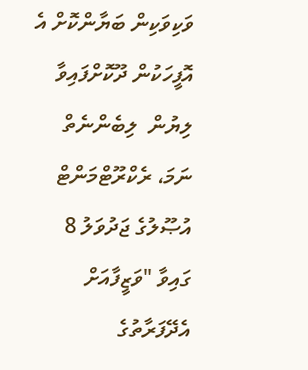ވަކިވަކިން ބަޔާންކޮށް އެ އޮފީހަކުން ދޫކޮށްފައިވާ   ލިޔުން  ލިބެންނެތް ނަމަ، ރެކްރޫޓްމަންޓް އުޞޫލުގެ ޖަދުވަލު 8 ގައިވާ "ވަޒީފާއަށް އެދޭފަރާތުގެ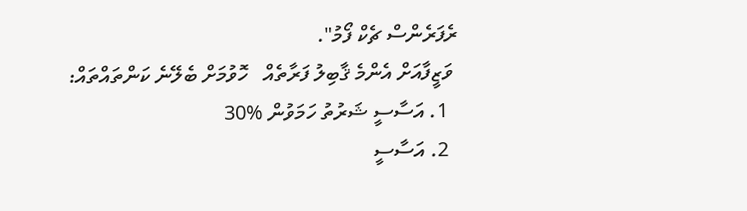ރެފަރެންސް ޗެކް ފޯމު".
 ވަޒީފާއަށް އެންމެ ޤާބިލު ފަރާތެއް   ހޮވުމަށް ބެލޭނެ ކަންތައްތައް:
  1. އަސާސީ ޝަރުތު ހަމަވުން %30
  2. އަސާސީ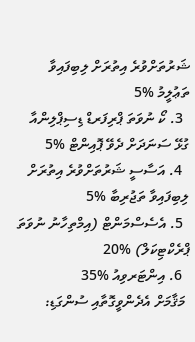ޝަރުތަށްވުރެ އިތުރަށް ލިބިފައިވާ ތަޢުލީމު %5
  3. ކޯ ނުވަތަ ޕްރިފަރޑް ޑިސިޕްލިންއާ ގުޅޭ ސަނަދަށް ދެވޭ ޕޮއިންޓް %5
  4. އަސާސީ ޝަރުތަށްވުރެ އިތުރަށް ލިބިފައިވާ ތަޖުރިބާ %5
  5. އެސެސްމަންޓް (އިމްތިހާނު ނުވަތަ ޕްރެކްޓިކަލް) %20
  6. އިންޓަރވިއު %35
 މަޤާމަށް އެދެންވީގޮތާއި ސުންގަޑި: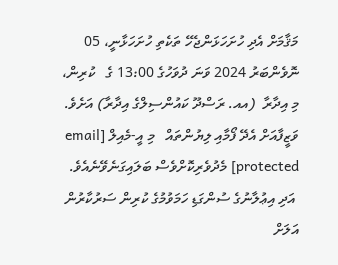މަޤާމަށް އެދި ހުށަހަޅަންޖެހޭ ތަކެތި ހުށަހަޅާނީ، 05 ނޮވެންބަރު 2024 ވަނަ ދުވަހުގެ 13:00 ގެ   ކުރިން، މި އިދާރާ  (އއ. ރަސްދޫ ކައުންސިލްގެ އިދާރާ) އަށެވެ. ވަޒީފާއަށް އެދޭ ފޯމާއި ލިޔުންތައް   މި އީ-މެއިލް [email protected] މެދުވެރިކޮށްވެސް ބަލައިގަނެވޭނެއެވެ.
 އަދި އިޢުލާނުގެ ސުންގަޑި ހަމަވުމުގެ ކުރިން ސަރުކާރުން އަލަށް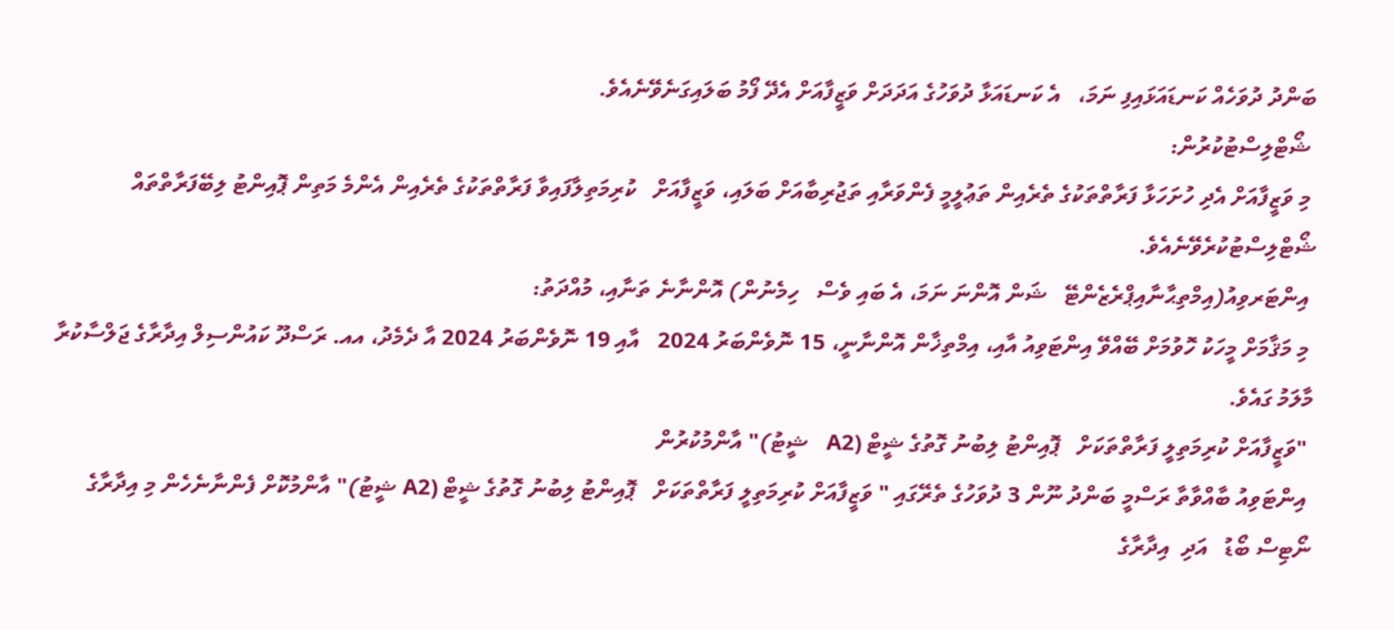ބަންދު ދުވަހެއް ކަނޑައަޅައިފި ނަމަ،   އެ ކަނޑައަޅާ ދުވަހުގެ އަދަދަށް ވަޒީފާއަށް އެދޭ ފޯމު ބަލައިގަނެވޭނެއެވެ.
 ޝޯޓްލިސްޓުކުރުން:
 މި ވަޒީފާއަށް އެދި ހުށަހަޅާ ފަރާތްތަކުގެ ތެރެއިން ތަޢުލީމީ ފެންވަރާއި ތަޖުރިބާއަށް ބަލައި، ވަޒީފާއަށް   ކުރިމަތިލާފައިވާ ފަރާތްތަކުގެ ތެރެއިން އެންމެ މަތިން ޕޮއިންޓު ލިބޭފަރާތްތައް  ޝޯޓްލިސްޓުކުރެވޭނެއެވެ.
 އިންޓަރވިއު(އިމްތިޙާނާއިޕްރެޒެންޓޭ   ޝަން އޮންނަ ނަމަ، އެ ބައި ވެސް   ހިމެނުން) އޮންނާނެ ތަނާއި، މުއްދަތު:
 މި މަޤާމަށް މީހަކު ހޮވުމަށް ބޭއްވޭ އިންޓަވިއު އާއި، އިމްތިޚާން އޮންނާނީ، 15 ނޮވެންބަރު 2024   އާއި 19 ނޮވެންބަރު 2024 އާ ދެމެދު، އއ. ރަސްދޫ ކައުންސިލް އިދާރާގެ ޖަލްސާކުރާ މާލަމު ގައެވެ.
 "ވަޒީފާއަށް ކުރިމަތިލީ ފަރާތްތަކަށް   ޕޮއިންޓު ލިބުނު ގޮތުގެ ޝީޓް (A2   ޝީޓު)" އާންމުކުރުން
 އިންޓަވިއު ބާއްވާތާ ރަސްމީ ބަންދު ނޫން 3 ދުވަހުގެ ތެރޭގައި " ވަޒީފާއަށް ކުރިމަތިލީ ފަރާތްތަކަށް   ޕޮއިންޓު ލިބުނު ގޮތުގެ ޝީޓް (A2 ޝީޓު)" އާންމުކޮށް ފެންނާނެހެން މި އިދާރާގެ ނޯޓިސް ބޯޑު   އަދި  އިދާރާގެ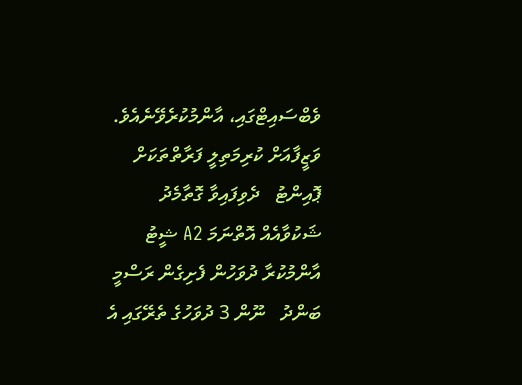ވެބްސައިޓްގައި، އާންމުކުރެވޭނެއެވެ. ވަޒީފާއަށް ކުރިމަތިލީ ފަރާތްތަކަށް ޕޮއިންޓު   ދެވިފައިވާ ގޮތާމެދު ޝަކުވާއެއް އޮތްނަމަ A2 ޝީޓު އާންމުކުރާ ދުވަހުން ފެށިގެން ރަސްމީ ބަންދު   ނޫން 3 ދުވަހުގެ ތެރޭގައި އެ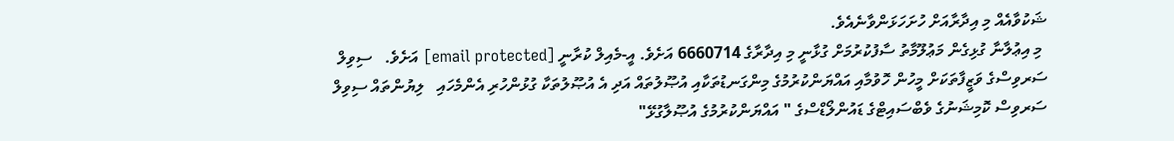ޝަކުވާއެއް މި އިދާރާއަށް ހުށަހަޅަންވާނެއެވެ.
 މި އިޢުލާނާ ގުޅިގެން މަޢުލޫމާތު ސާފުކުރުމަށް ގުޅާނީ މި އިދާރާގެ 6660714 އަށެވެ. އީ-މެއިލް ކުރާނީ [email protected] އަށެވެ.   ސިވިލް ސަރވިސްގެ ވަޒީފާތަކަށް މީހުން ހޮވުމާއި އައްޔަންކުރުމުގެ މިންގަނޑުތަކާއި އުޞޫލުތައް އަދި އެ އުޞޫލުތަކާ ގުޅުންހުރި އެންމެހައި   ލިޔުންތައް ސިވިލް ސަރވިސް ކޮމިޝަނުގެ ވެބްސައިޓްގެ ޑައުންލޯޑްސްގެ " އައްޔަންކުރުމުގެ އުޞޫލާގުޅޭ"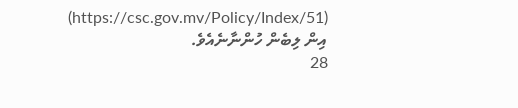(https://csc.gov.mv/Policy/Index/51) އިން ލިބެން ހުންނާނެއެވެ.
28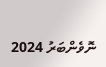ނޮވެންބަރު 2024